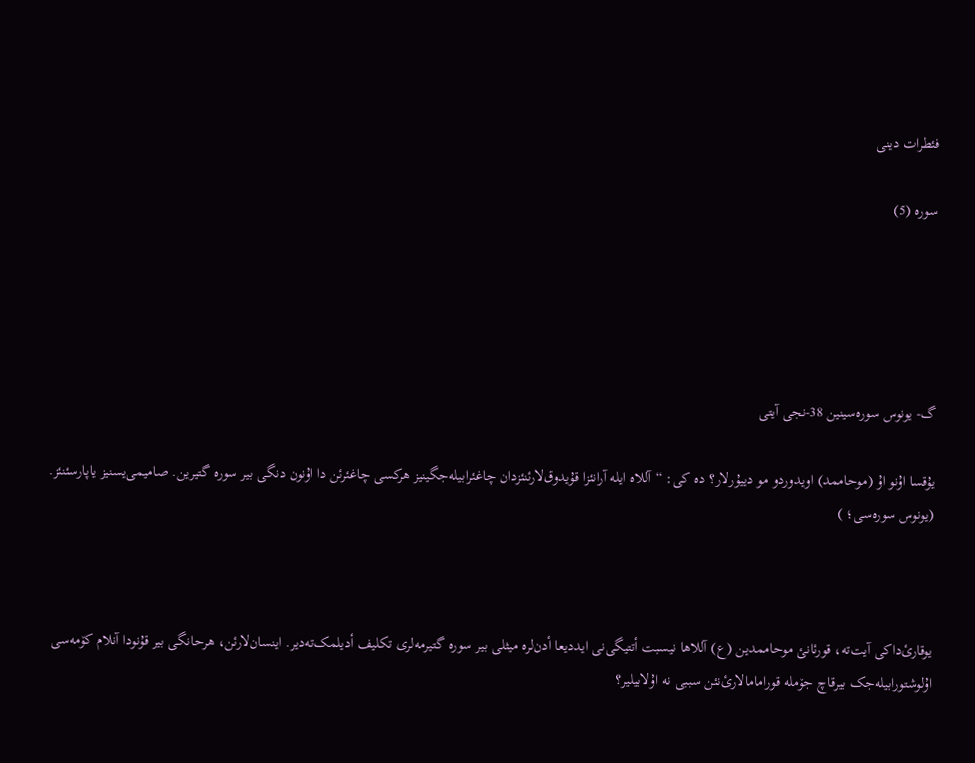فئطرات دینی

سورە (5)





گ- یونوس سورەسینین 38-نجی آیتی

یۇقسا اۇنو اۇ (موحاممد) اویدوردو مو دییۇرلار؟ دە کی: “آللاە ایلە آرانئزا قۇیدوق‌لارئنئزدان چاغئرابیلەجگینیز هرکسی چاغئرئن دا اۇنون دنگی بیر سورە گتیرین. صامیمی‌یسنیز یاپارسئنئز. (یونوس سورەسی؛ )



یوقارئ‌داکی آیت‌تە، قورئانئ موحاممدین (ع) آللاها نیسبت أتتیگی‌نی ایددیعا أدن‌لرە میثلی بیر سورە گتیرمەلری تکلیف أدیلمک‌تەدیر. اینسان‌لارئن، هرحانگی بیر قۇنودا آنلام کۆمەسی اۇلوشتورابیلەجک بیرقاچ جۆملە قورامامالارئ‌نئن سببی نە اۇلابیلیر؟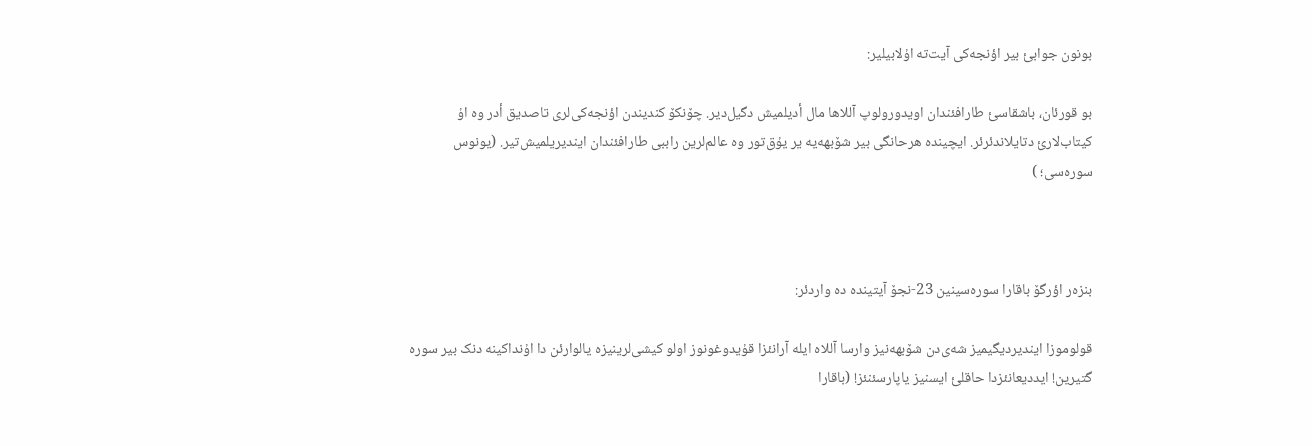بونون جوابئ بیر اؤنجەکی آیت‌تە اۇلابیلیر:

بو قورئان، باشقاسئ طارافئندان اویدورولوپ آللاها مال أدیلمیش دگیل‌دیر. چۆنکۆ کندیندن اؤنجەکی‌لری تاصدیق أدر وە اۇ کیتاب‌لارئ دتایلاندئرئر. ایچیندە هرحانگی بیر شۆبهەیە یر یۇق‌تور وە عالم‌لرین راببی طارافئندان ایندیریلمیش‌تیر. (یونوس سورەسی؛ )



بنزەر اؤرگۆ باقارا سورەسینین 23-نجۆ آیتیندە دە واردئر:

قولوموزا ایندیردیگیمیز شەی‌دن شۆبهەنیز وارسا آللاە ایلە آرانئزا قۇیدوغونوز اولو کیشی‌لرینیزە یالوارئن دا اۇنداکینە دنک بیر سورە گتیرین! ایددیعانئزدا حاقلئ ایسنیز یاپارسئنئز! (باقارا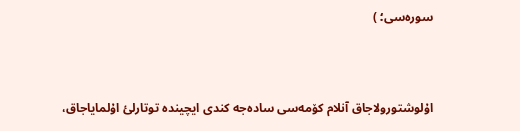سورەسی؛ )



اۇلوشتورولاجاق آنلام کۆمەسی سادەجە کندی ایچیندە توتارلئ اۇلمایاجاق،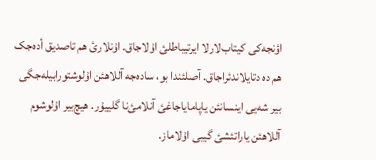اؤنجەکی کیتاب‌لارلا ایرتیباطلئ اۇلاجاق. اۇنلارئ هم تاصدیق أدەجک هم دە دتایلاندئراجاق. آصلئندا بو، سادەجە آللاهئن اۇلوشتورابیلەجگی بیر شەیی اینسانئن یاپامایاجاغئ آنلامئ‌نا گلییۇر. هیچ‌بیر اۇلوشوم آللاهئن یاراتئشئ گیبی اۇلاماز.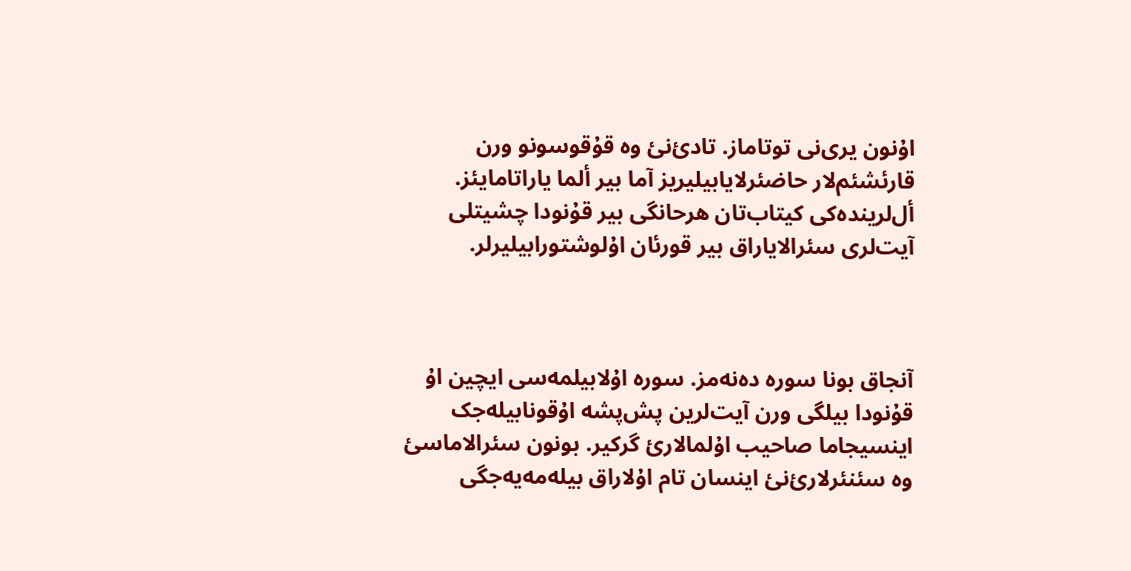اۇنون یری‌نی توتاماز. تادئ‌نئ وە قۇقوسونو ورن قارئشئم‌لار حاضئرلایابیلیریز آما بیر ألما یاراتامایئز. أل‌لریندەکی کیتاب‌تان هرحانگی بیر قۇنودا چشیتلی آیت‌لری سئرالایاراق بیر قورئان اۇلوشتورابیلیرلر.



آنجاق بونا سورە دەنەمز. سورە اۇلابیلمەسی ایچین اۇ قۇنودا بیلگی ورن آیت‌لرین پش‌پشە اۇقونابیلەجک اینسیجاما صاحیب اۇلمالارئ گرکیر. بونون سئرالاماسئ وە سئنئرلارئ‌نئ اینسان تام اۇلاراق بیلەمەیەجگی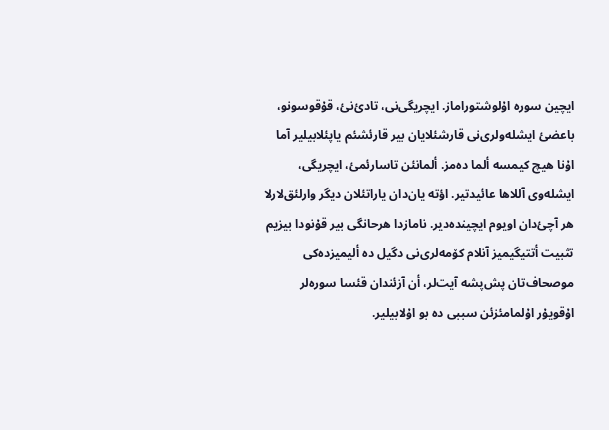ایچین سورە اۇلوشتوراماز. ایچریگی‌نی، تادئ‌نئ، قۇقوسونو، باعضئ ایشلەولری‌نی قارشئلایان بیر قارئشئم یاپئلابیلیر آما اۇنا هیچ کیمسە ألما دەمز. ألمانئن تاسارئمئ، ایچریگی، ایشلەوی آللاها عائیدتیر. اؤتە یان‌دان یاراتئلان دیگر وارلئق‌لارلا هر آچئ‌دان اویوم ایچیندەدیر. نامازدا هرحانگی بیر قۇنودا بیزیم تثبیت أتتیگیمیز آنلام کۆمەلری‌نی دگیل دە ألیمیزدەکی موصحاف‌تان پش‌پشە آیت‌لر، أن آزئندان قئسا سورەلر اۇقویۇر اۇلمامئزئن سببی دە بو اۇلابیلیر.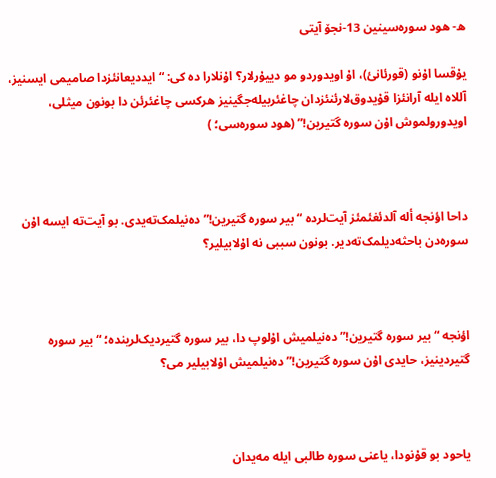ه- هود سورەسینین 13-نجۆ آیتی

یۇقسا اۇنو (قورئانئ)، اۇ اویدوردو مو دییۇرلار؟ اۇنلارا دە کی: “ایددیعانئزدا صامیمی ایسنیز، آللاە ایلە آرانئزا قۇیدوق‌لارئنئزدان چاغئربیلەجگینیز هرکسی چاغئرئن دا بونون میثلی، اویدورولموش اۇن سورە گتیرین!” (هود سورەسی؛ )



داحا اؤنجە ألە آلدئغئمئز آیت‌لردە “بیر سورە گتیرین!” دەنیلمک‌تەیدی. بو آیت‌تە ایسە اۇن سورەدن باحثەدیلمک‌تەدیر. بونون سببی نە اۇلابیلیر؟



اؤنجە “بیر سورە گتیرین!” دەنیلمیش اۇلوپ دا، بیر سورە گتیردیک‌لریندە؛ “بیر سورە گتیردینیز، حایدی اۇن سورە گتیرین!” دەنیلمیش اۇلابیلیر می؟



یاحود بو قۇنودا، یاعنی سورە طالبی ایلە مەیدان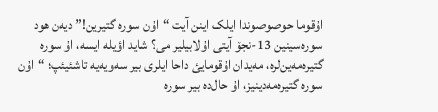اۇقوما حوصوصوندا ایلک اینن آیت “اۇن سورە گتیرین!” دیەن هود سورەسینین 13-نجۆ آیتی اۇلابیلیر می؟ شاید اؤیلە ایسە، اۇ سورە گتیرەمەین‌لرە، مەیدان اۇقومایئ داحا ایلری بیر سەویەیە تاشئیئپ؛ “اۇن سورە گتیرەمەدینیز، اۇ حال‌دە بیر سورە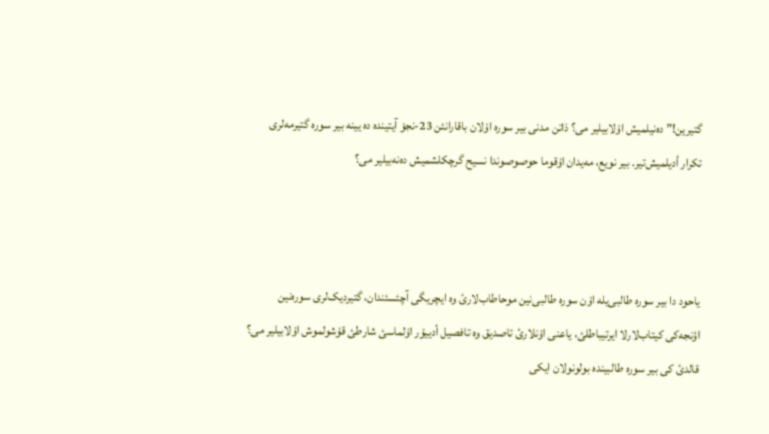گتیرین!” دەنیلمیش اۇلابیلیر می؟ ذاتن مدنی بیر سورە اۇلان باقارانئن 23-نجۆ آیتیندە دە یینە بیر سورە گتیرمەلری تکرار أدیلمیش‌تیر. بیر نویع، مەیدان اۇقوما حوصوصوندا نسیح گرچکلشمیش دەنەبیلیر می؟



یاحود دا بیر سورە طالبی‌یلە اۇن سورە طالبی‌نین موحاطاب‌لارئ وە ایچریگی آچئسئندان، گتیردیک‌لری سورەنین اؤنجەکی کیتاب‌لارلا ایرتیباطلئ، یاعنی اۇنلارئ تاصدیق وە تافصیل أدییۇر اۇلماسئ شارطئ قۇشولموش اۇلابیلیر می؟ قالدئ کی بیر سورە طالبیندە بولونولان ایکی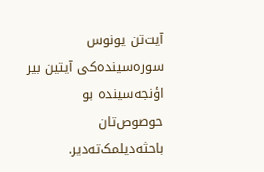آیت‌تن یونوس سورەسیندەکی آیتین بیر اؤنجەسیندە بو حوصوص‌تان باحثەدیلمک‌تەدیر.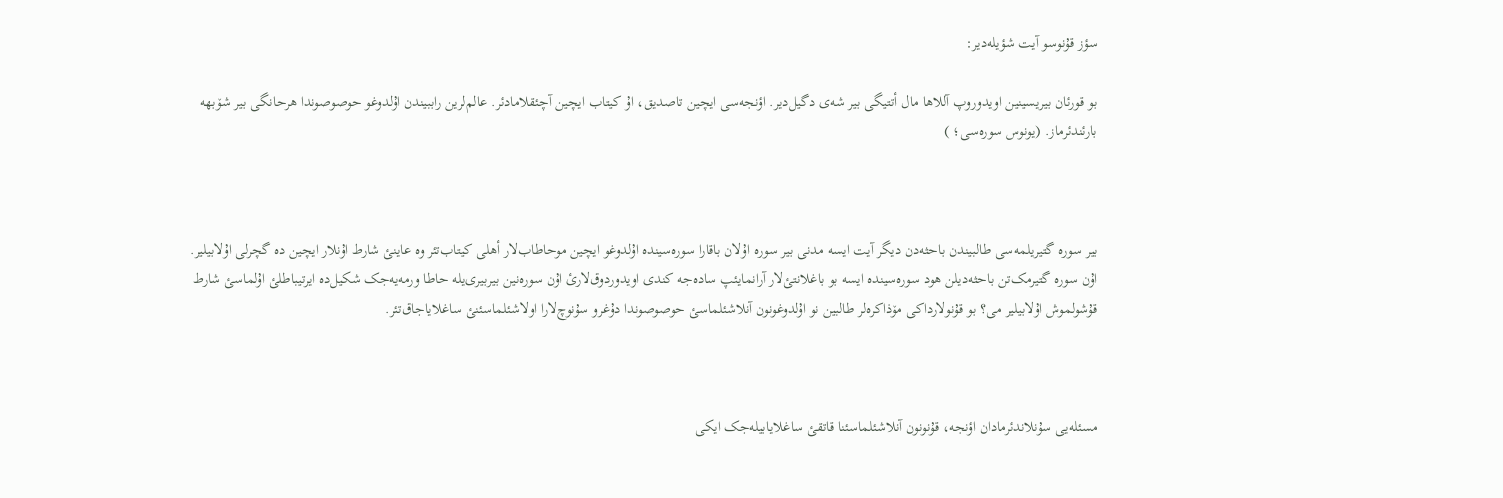سؤز قۇنوسو آیت شؤیلەدیر:

بو قورئان بیریسینین اویدوروپ آللاها مال أتتیگی بیر شەی دگیل‌دیر. اؤنجەسی ایچین تاصدیق، اۇ کیتاب ایچین آچئقلامادئر. عالم‌لرین راببیندن اۇلدوغو حوصوصوندا هرحانگی بیر شۆبهە بارئندئرماز. (یونوس سورەسی؛ )



بیر سورە گتیریلمەسی طالبیندن باحثەدن دیگر آیت ایسە مدنی بیر سورە اۇلان باقارا سورەسیندە اۇلدوغو ایچین موحاطاب‌لار أهلی کیتاب‌تئر وە عاینئ شارط اۇنلار ایچین دە گچرلی اۇلابیلیر. اۇن سورە گتیرمک‌تن باحثەدیلن هود سورەسیندە ایسە بو باغلانتئ‌لار آرانمایئپ سادەجە کندی اویدوردوق‌لارئ اۇن سورەنین بیربیری‌یلە حاطا ورمەیەجک شکیل‌دە ایرتیباطلئ اۇلماسئ شارط قۇشولموش اۇلابیلیر می؟ بو قۇنولارداکی مۆذاکرەلر طالبین نو اۇلدوغونون آنلاشئلماسئ حوصوصوندا دۇغرو سۇنوچ‌لارا اولاشئلماسئنئ ساغلایاجاق‌تئر.



مسئلەیی سۇنلاندئرمادان اؤنجە، قۇنونون آنلاشئلماسئنا قاتقئ ساغلایابیلەجک ایکی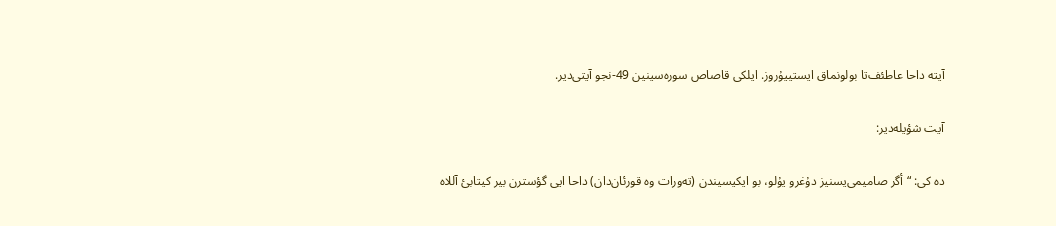آیتە داحا عاطئف‌تا بولونماق ایستییۇروز. ایلکی قاصاص سورەسینین 49-نجو آیتی‌دیر.

آیت شؤیلەدیر:

دە کی: “أگر صامیمی‌یسنیز دۇغرو یۇلو، بو ایکیسیندن (تەورات وە قورئان‌دان) داحا ایی گؤسترن بیر کیتابئ آللاە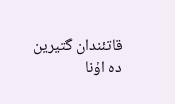قاتئندان گتیرین دە اۇنا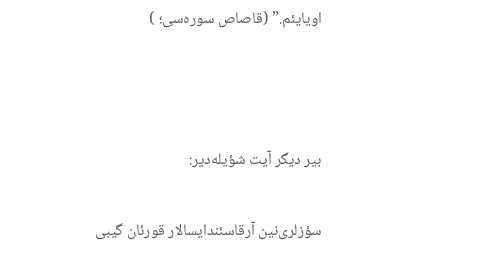اویایئم.” (قاصاص سورەسی؛ )



بیر دیگر آیت شؤیلەدیر:

سؤزلری‌نین آرقاسئندایسالار قورئان گیبی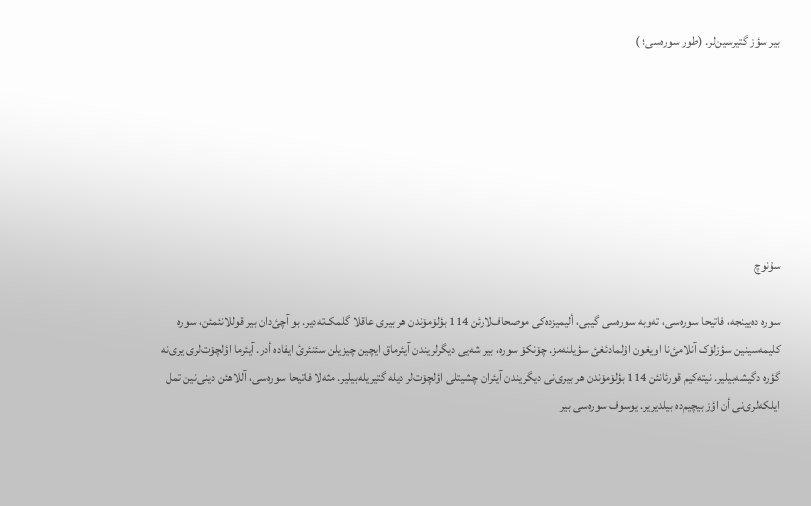بیر سؤز گتیرسین‌لر. (طور سورەسی؛ )







سۇنوچ

سورە دەیینجە، فاتیحا سورەسی، تەوبە سورەسی گیبی، ألیمیزدەکی موصحاف‌لارئن 114 بؤلۆمۆندن هر بیری عاقلا گلمک‌تەدیر. بو آچئ‌دان بیر قوللانئمئن، سورە کلیمەسینین سؤزلۆک آنلامئ‌نا اویغون اۇلمادئغئ سؤیلنەمز. چۆنکۆ سورە، بیر شەیی دیگرلریندن آیئرماق ایچین چیزیلن سئنئرئ ایفادە أدر. آیئرما اؤلچۆت‌لری یری‌نە گؤرە دگیشەبیلیر. نیتەکیم قورئانئن 114 بؤلۆمۆندن هر بیری‌نی دیگریندن آیئران چشیتلی اؤلچۆت‌لر دیلە گتیریلەبیلیر. مثەلا فاتیحا سورەسی، آللاهئن دینی‌نین تمل ایلکەلری‌نی أن اؤز بیچیم‌دە بیلدیریر. یوسوف سورەسی بیر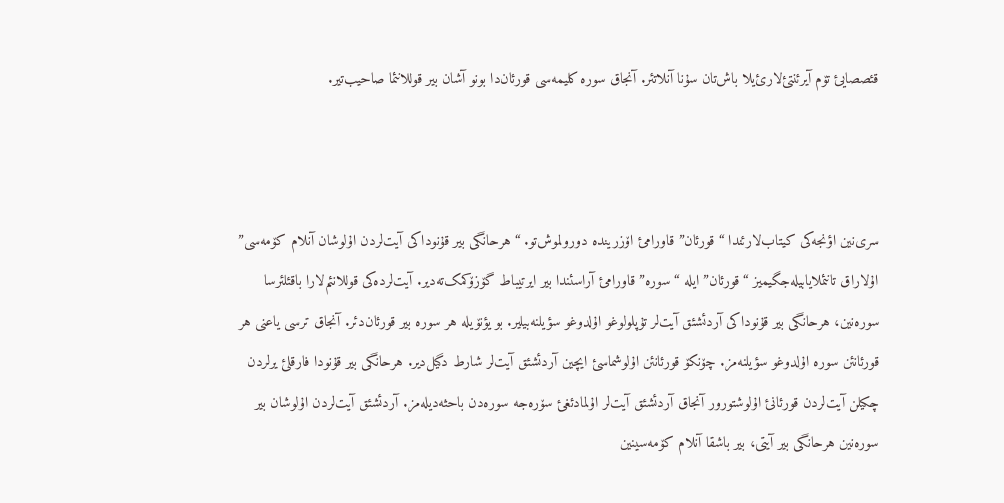قئصصایئ تۆم آیرئنتئ‌لارئ‌یلا باش‌تان سۇنا آنلاتئر. آنجاق سورە کلیمەسی قورئان‌دا بونو آشان بیر قوللانئما صاحیب‌تیر.



سری‌نین اؤنجەکی کیتاب‌لارئندا “قورئان” قاورامئ اۆزریندە دورولموش‌تو. “هرحانگی بیر قۇنوداکی آیت‌لردن اۇلوشان آنلام کۆمەسی” اۇلاراق تانئملایابیلەجگیمیز “قورئان” ایلە “سورە” قاورامئ آراسئندا بیر ایرتیباط گۆزۆکمک‌تەدیر. آیت‌لردەکی قوللانئم‌لارا باقئلئرسا سورەنین، هرحانگی بیر قۇنوداکی آردئشئق آیت‌لر تۇپلولوغو اۇلدوغو سؤیلنەبیلیر. بو یؤنۆیلە هر سورە بیر قورئان‌دئر. آنجاق ترسی یاعنی هر قورئانئن سورە اۇلدوغو سؤیلنەمز. چۆنکۆ قورئانئن اۇلوشماسئ ایچین آردئشئق آیت‌لر شارط دگیل‌دیر. هرحانگی بیر قۇنودا فارقلئ یرلردن چکیلن آیت‌لردن قورئانئ اۇلوشتورور آنجاق آردئشئق آیت‌لر اۇلمادئغئ سۆرەجە سورەدن باحثەدیلەمز. آردئشئق آیت‌لردن اۇلوشان بیر سورەنین هرحانگی بیر آیتی، بیر باشقا آنلام کۆمەسینین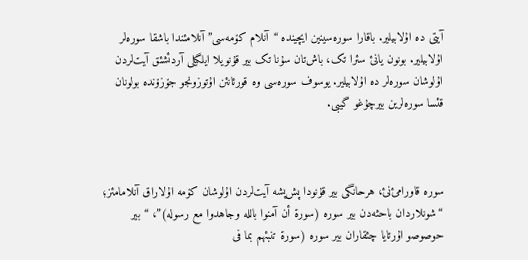آیتی دە اۇلابیلیر. باقارا سورەسینین ایچیندە “آنلام کۆمەسی” آنلامئندا باشقا سورەلر اۇلابیلیر. بونون یانئ سئرا تک، باش‌تان سۇنا تک بیر قۇنویلا ایلگیلی آردئشئق آیت‌لردن اۇلوشان سورەلر دە اۇلابیلیر. یوسوف سورەسی وە قورئانئن اۇتوزونجو جۆزۆندە بولونان قئسا سورەلرین بیرچۇغو گیبی.



سورە قاورامئ‌نئ، هرحانگی بیر قۇنودا پش‌پشە آیت‌لردن اۇلوشان کۆمە اۇلاراق آنلامامئز؛ “شونلاردان باحثەدن بیر سورە (سورة أن آمنوا باللە وجاهدوا مع رسولە)”، “بیر حوصوصو اۇرتایا چئقاران بیر سورە (سورة تنبئهم بما فی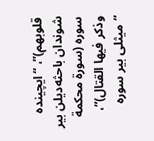قلوبهم)”، “ایچیندە شوندان باحثەدیلن بیر سورە (سورة محکمة وذکر فیها القتال)”، “میثلی بیر سورە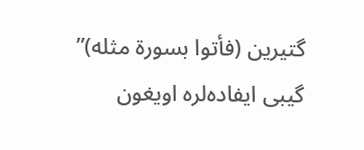گتیرین (فأتوا بسورة مثلە)” گیبی ایفادەلرە اویغون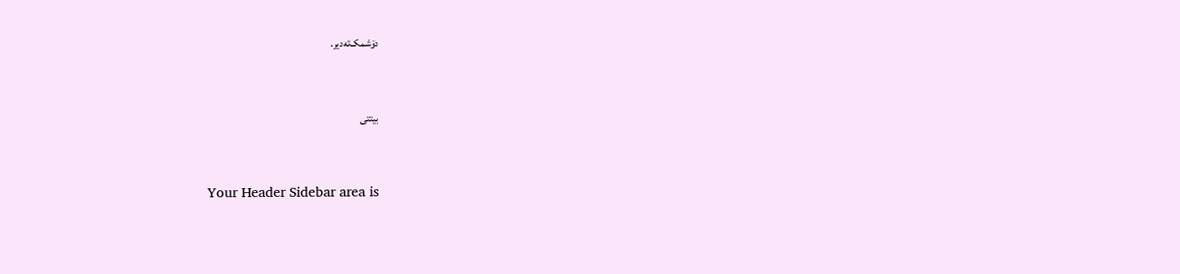دۆشمک‌تەدیر.



بیتتی



Your Header Sidebar area is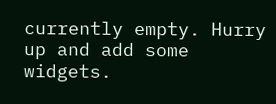currently empty. Hurry up and add some widgets.